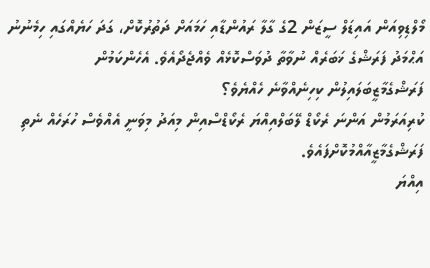މޯލްޑިވިއަން އައިޑަލް ސީޒަން 2ގެ ގާލާ ރައުންޑާއި ހަމައަށް ދަތުރުކޮށް، ގަދަ ހަޔެއްގައި ހިމެނުނު އަޙްމަދު ފަރަޝްގެ ޚަބަރެއް ނުވާތާ ދުވަސްކޮޅެއް ވެއްޖެދޯއެވެ. އެހެންކަމުން ފަރަޝްގެމާޒީބަލައިލުން ކިހިނެއްވާނެ ހެއްޔެވެ؟
ކުރިއަރަމުން އަންނަ ރެކޯޑް ލޭބަލްއިއްޔަ ރެކޯޑްސްއިން މިއަދު މިވަނީ އެއްވެސް ހުރަހެއް ނެތި ފަރަޝްގެމާޒީއާއްމުކޮށްފައެވެ.
އިއްޔަ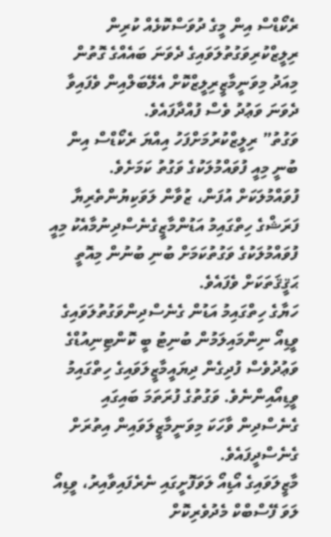ރެކޯޑްސް އިން މީގެ ދުވަސްކޮޅެއް ކުރިން ރިލީޒްކުރިވަގުތުލަވައިގެ ދެވަނަ ބައެއްގެ ގޮތުން މިއަދު މިވަނީމާޒީރިލީޒްކޮށް އެލޭބަލްއިން ވެފައިވާ ދެވަނަ ވަޢުދު ވެސް ފުއްދާފައެވެ.
ވަގުތު” ރިލީޒްކުރުމަށްފަހު އިއްޔަ ރެކޯޑްސް އިން ބުނީ މިއީ ފުވައްމުލަކުގެ ވަގުތު ކަމަށެވެ. ފުވައްމުލަކަށް އުފަން، ޒުވާން ލަވަކިޔުންތެރިޔާ ފަރަޝްގެ ހިތްގައިމު އަޑުންމާޒީގެނެސްދިނުމާއެކު މިއީ ފުވައްމުލަކުގެ ވަގުތުކަމަށް ބުނި ބުނުން މިއޮތީ ޙަޤީޤަތަކަށް ވެފައެވެ.
ހަޔާގެ ހިތްގައިމު އަޑުން ގެނެސްދިންވަގުތުލަވައިގެ ވީޑިއޯ ނިންމައިލަމުން ބުނިޓު ބީ ކޮންޓިނިއުޑްގެ ވަޢުދުވެސް ފުދިގެން ދިޔައީމާޒީލަވައިގެ ހިތްގައިމު ވީޑިއޯއިންނެވެ. ވަގުތުގެ ފުރަތަމަ ބައިގައި ގެނެސްދިން ވާހަކަ މިވަނީމާޒީލަވައިން އިތުރަށް ގެނެސްދީފައެވެ.
މާޒީލަވައިގެ އޯޑިއޯ ލަވަފޮށީގައި ނެރެފައިވާއިރު، ވީޑިއޯ ލަވަ ފޭސްބްކް މެދުވެރިކޮށް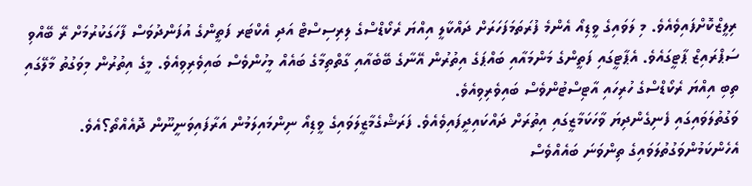ރިލީޒްކޮށްފައިވެއެވެ. މި ލަވައިގެ ވީޑިއޯ އެންމެ ފުރަތަމަފަހަރަށް ދައްކާލީ އިއްޔަ ރެކޯޑްސްގެ ލިރިސިސްޓް އަދި އެކްޓަރ ފަތީންގެ އުފަންދުވަސް ފާހަގަކުރުމަށް ރޭ ބޭއްވި ސަޕްރައިޒް ޕާޓީގައެވެ. އެޕާޓީގައި ފަތީންގެ މަންމައާއި ބައްޕަގެ އިތުރުން އޭނާގެ ބޭބެއާއި ގާތްތިމާގެ ބައެއް މީހުންވެސް ބައިވެރިވިއެވެ. މީގެ އިތުރުން މިވަގުތު މާލޭގައި ތިބި އިއްޔަ ރެކޯޑްސްގެ ހުރިހައި އާޓިސްޓުންވެސް ބައިވެރިވިއެވެ.
ވަގުތުލަވައިގައި ފެނިގެންދިޔަ ވާހަކަމާޒީގައި އިތުރަށް ދައްކައިދީފައިވެއެވެ. ފަރަޝްގެމާޒީލަވައިގެ ވީޑިއޯ ނިންމައިލަމުން އަރާފައިވަނީނޫން ދޮއެއްތޯ؟އެވެ. އެހެންކަމުންވަގުތުލަވައިގެ ތިންވަނަ ބައެއްވެސް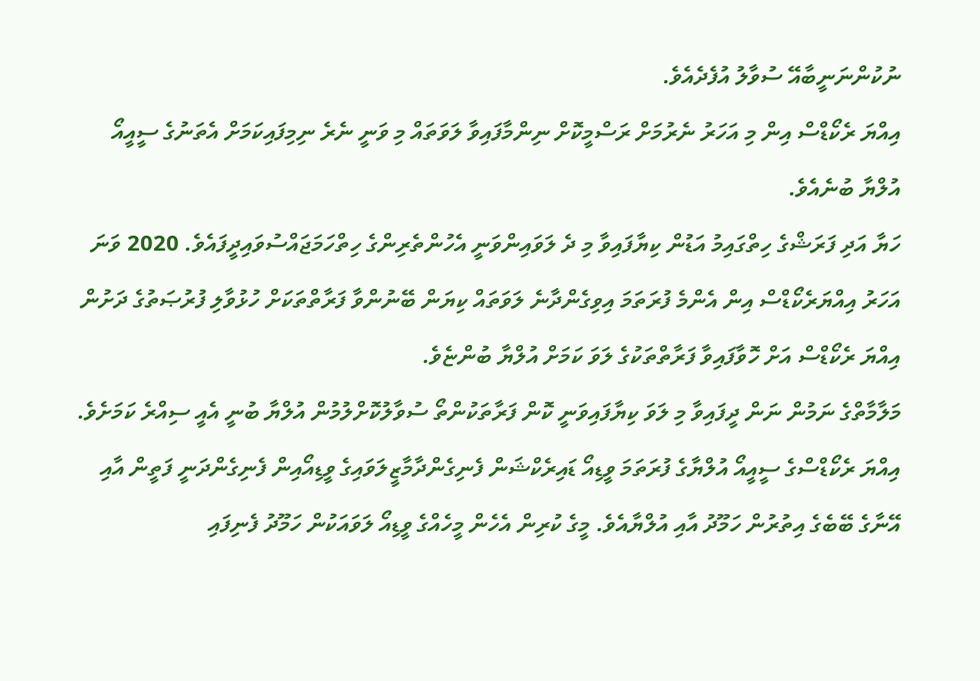ނުކުންނަނީބާއޭ ސުވާލު އުފެދެއެވެ.
އިއްޔަ ރެކޯޑްސް އިން މި އަހަރު ނެރުމަށް ރަސްމީކޮށް ނިންމާފައިވާ ލަވަތައް މި ވަނީ ނެރެ ނިމިފައިކަމަށް އެތަނުގެ ސީއީއޯ އުލްޔާ ބުނެއެވެ.
ހަޔާ އަދި ފަރަޝްގެ ހިތްގައިމު އަޑުން ކިޔާފައިވާ މި ދެ ލަވައިންވަނީ އެހުންތެރިންގެ ހިތްހަމަޖައްސުވައިދީފައެވެ. 2020 ވަނަ އަހަރު އިއްޔަރެކޯޑްސް އިން އެންމެ ފުރަތަމަ އިވިގެންދާނެ ލަވަތައް ކިޔަން ބޭނުންވާ ފަރާތްތަކަށް ހުޅުވާލި ފުރުޞަތުގެ ދަށުން އިއްޔަ ރެކޯޑްސް އަށް ހޮވާފައިވާ ފަރާތްތަކުގެ ލަވަ ކަމަށް އުލްޔާ ބުންޏެވެ.
މަލާމާތްގެ ނަމުން ނަން ދީފައިވާ މި ލަވަ ކިޔާފައިވަނީ ކޮން ފަރާތަކުންތޯ ސުވާލުކޮށްލުމުން އުލްޔާ ބުނީ އެއީ ސިއްރެ ކަމަށެވެ.
އިއްޔަ ރެކޯޑްސްގެ ސީއީއޯ އުލްޔާގެ ފުރަތަމަ ވީޑިއޯ ޑައިރެކްޝަން ފެނިގެންދާމާޒީލަވައިގެ ވީޑިއޯއިން ފެނިގެންދަނީ ފަތީން އާއި އޭނާގެ ބޭބެގެ އިތުރުން ހަމޫދު އާއި އުލްޔާއެވެ. މީގެ ކުރިން އެހެން މީހެއްގެ ވީޑިއޯ ލަވައަކުން ހަމޫދު ފެނިފައި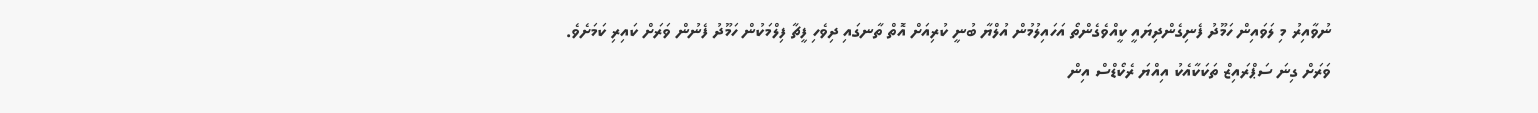ނުވާއިރު މި ލަވައިން ހަމޫދު ފެނިގެންދިޔައީ ކީއްވެގެންތޯ އަހައިލުމުން އުލްޔާ ބުނީ ކުރިއަށް އޮތް ތާނގައި ދިވެހި ފީޗާ ފިލްމަކުން ހަމޫދު ފެނުން ވަރަށް ކައިރި ކަމަށެވެ.
ވަރަށް ގިނަ ސަޕްރައިޒް ތަކަކާއެކު އިއްޔަ ރެކޯޑްސް އިން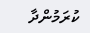ކުރަމުންދާ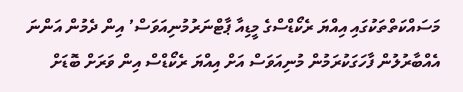މަސައްކަތްތަކުގައި އިއްޔަ ރެކޯޑްސްގެ މީޑިއާ ޕާޓްނަރުމުނިއަވަސް’ އިން ދެމުން އަންނަ އެއްބާރުލުން ފާހަގަކުރަމުން މުނިއަވަސް އަށް އިއްޔަ ރެކޯޑްސް އިން ވަރަށް ބޮޑަށް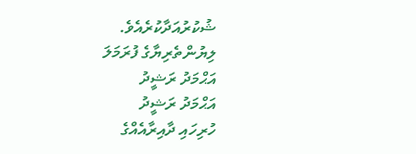ޝުކުރުއަދާކުރެއެވެ.
ލިޔުންތެރިޔާގެ ފުރަމަލަ
އަޙްމަދު ރަޝީދު
އަޙްމަދު ރަޝީދު
ހުރިހައި ދާއިރާއެއްގެ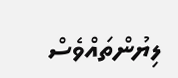ލިޔުންތައްވެސް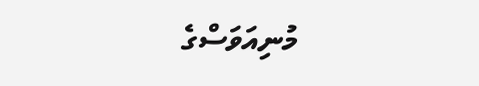މުނިއަވަސްގެ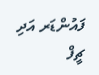ފައުންޑަރ އަދި ޗީފް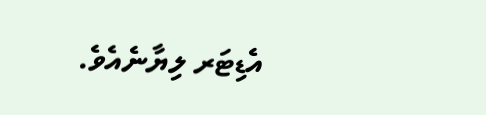އެޑިޓަރ ލިޔާނެއެވެ.